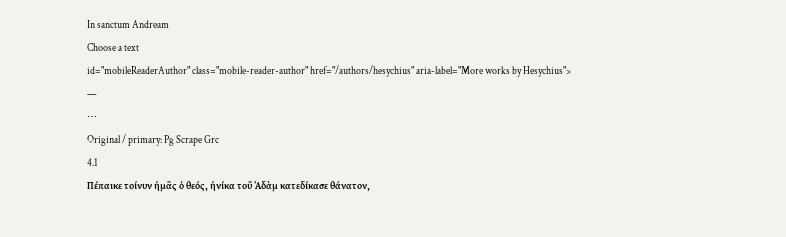In sanctum Andream
Choose a text
id="mobileReaderAuthor" class="mobile-reader-author" href="/authors/hesychius" aria-label="More works by Hesychius">
—
⋯
Original / primary: Pg Scrape Grc
4.1
Πέπαικε τοίνυν ἡμᾶς ὁ θεός, ἡνίκα τοῦ Ἀδὰμ κατεδίκασε θάνατον,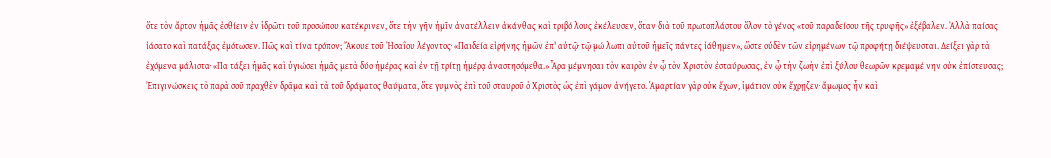ὅτε τὸν ἄρτον ἡμᾶς ἐσθίειν ἐν ἱδρῶτι τοῦ προσώπου κατέκρινεν, ὅτε τὴν γῆν ἡμῖν ἀνατέλλειν ἀκάνθας καὶ τριβό λους ἐκέλευσεν, ὅταν διὰ τοῦ πρωτοπλάστου ὅλον τὸ γένος «τοῦ παραδείσου τῆς τρυφῆς» ἐξέβαλεν. Ἀλλὰ παίσας ἰάσατο καὶ πατάξας ἐμότωσεν. Πῶς καὶ τίνα τρόπον; Ἄκουε τοῦ Ἠσαΐου λέγοντος· «Παιδεία εἰρήνης ἡμῶν ἐπ' αὐτῷ· τῷ μώ λωπι αὐτοῦ ἡμεῖς πάντες ἰάθημεν», ὥστε οὐδὲν τῶν εἰρημένων τῷ προφήτῃ διέψευσται. Δείξει γὰρ τὰ ἐχόμενα μάλιστα· «Πα τάξει ἡμᾶς καὶ ὑγιώσει ἡμᾶς μετὰ δύο ἡμέρας καὶ ἐν τῇ τρίτῃ ἡμέρᾳ ἀναστησόμεθα.» Ἆρα μέμνησαι τὸν καιρὸν ἐν ᾧ τὸν Χριστὸν ἐσταύρωσας, ἐν ᾧ τὴν ζωὴν ἐπὶ ξύλου θεωρῶν κρεμαμέ νην οὐκ ἐπίστευσας; Ἐπιγινώσκεις τὸ παρὰ σοῦ πραχθὲν δρᾶμα καὶ τὰ τοῦ δράματος θαύματα, ὅτε γυμνὸς ἐπὶ τοῦ σταυροῦ ὁ Χριστὸς ὡς ἐπὶ γάμον ἀνήγετο. Ἁμαρτίαν γὰρ οὐκ ἔχων, ἱμάτιον οὐκ ἔχρῃζεν· ἄμωμος ἦν καὶ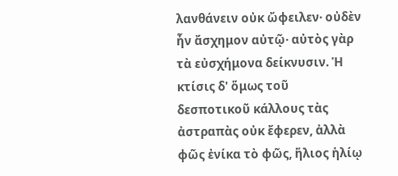λανθάνειν οὐκ ὤφειλεν· οὐδὲν ἦν ἄσχημον αὐτῷ· αὐτὸς γὰρ τὰ εὐσχήμονα δείκνυσιν. Ἡ κτίσις δ' ὅμως τοῦ δεσποτικοῦ κάλλους τὰς ἀστραπὰς οὐκ ἔφερεν, ἀλλὰ φῶς ἐνίκα τὸ φῶς, ἥλιος ἡλίῳ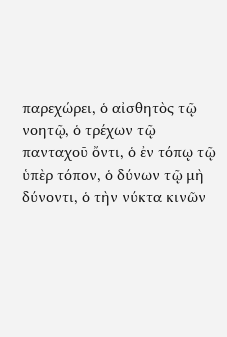παρεχώρει, ὁ αἰσθητὸς τῷ νοητῷ, ὁ τρέχων τῷ πανταχοῦ ὄντι, ὁ ἐν τόπῳ τῷ ὑπὲρ τόπον, ὁ δύνων τῷ μὴ δύνοντι, ὁ τὴν νύκτα κινῶν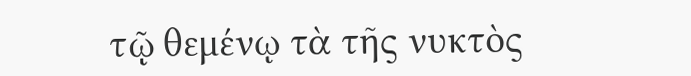τῷ θεμένῳ τὰ τῆς νυκτὸς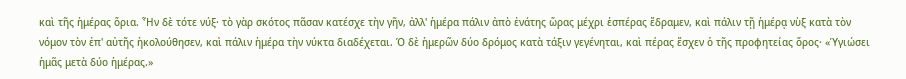καὶ τῆς ἡμέρας ὅρια. Ἦν δὲ τότε νύξ· τὸ γὰρ σκότος πᾶσαν κατέσχε τὴν γῆν, ἀλλ' ἡμέρα πάλιν ἀπὸ ἐνάτης ὥρας μέχρι ἑσπέρας ἔδραμεν, καὶ πάλιν τῇ ἡμέρᾳ νὺξ κατὰ τὸν νόμον τὸν ἐπ' αὐτῆς ἠκολούθησεν, καὶ πάλιν ἡμέρα τὴν νύκτα διαδέχεται. Ὁ δὲ ἡμερῶν δύο δρόμος κατὰ τάξιν γεγένηται, καὶ πέρας ἔσχεν ὁ τῆς προφητείας ὅρος· «Ὑγιώσει ἡμᾶς μετὰ δύο ἡμέρας.»